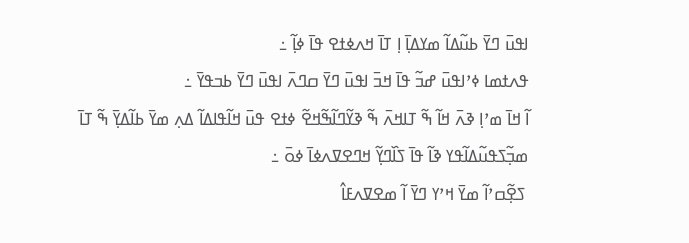ߊߟߎ߫ ߣߌ߫ ߕߎ߬ߡߊ߬ ߘߌߡߊ߲߫ ߊ߲ ߠߊ߫ ߞߍߦߙߐ ߟߊ߫ ߦߊ߲߬ ߸
ߟߍߙߘߊ ߦߴߊߟߎ߫ ߝߏ߬ ߟߊ߫ ߞߏ߫ ߊߟߎ߫ ߣߌ߫ ߛߣߍ߫ ߊߟߎ߫ ߣߌ߫ ߕߏߟߌ߫ ߸
ߊ߬ ߞߊ߫ ߘߴߊ߲ ߢߍ߫ ߞߊ߬ ߒ߬ ߠߊߞߍ߫ ߒ߬ ߢߌ߬ߣߊ߬ߒ߬ߞߐ߬ ߦߙߐ ߟߎ߫ ߞߊ߬ߟߊߡߊ߬ ߡߍ߲ ߘߌ߫ ߕߊ߬ߡߌ߲߫ ߒ߬ ߠߊ߫ ߘߏ߲߬ߖߟߎ߬ߡߊ߬ߟߌ ߢߊ߬ ߟߊ߫ ߖߊ߰ߣߌ߲߬ ߞߣߐߜߍߦߊ߫ ߦߋ߫ ߸
 ߖߐ߲߬ߛߴߊ߬ ߘߌ߫ ߞߴߌ ߣߌ߫ ߊ߬ ߘߐߜߍߓߊ߮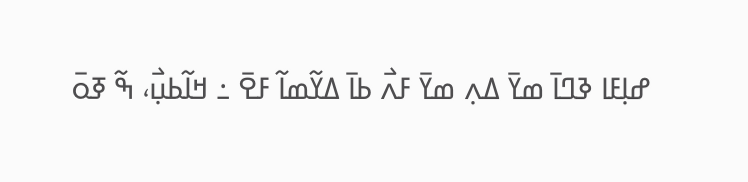ߝߊ߲ߓߊ ߢߣߊ߫ ߘߌ߫ ߡߍ߲ ߘߌ߫ ߓߍ߯ ߕߊ߫ ߡߌ߬ߘߊ߬ ߓߐ߫ ߸ ߞߊ߬ߕߎ߲߯، ߒ߬ ߧߋ߫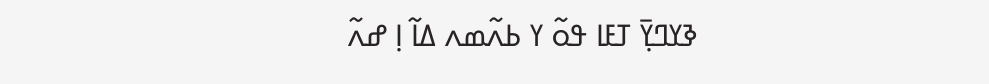ߢߌߣߌ߲߫ ߠߓߊ ߟߋ߬ ߌ ߕߍ߬ߘߍ ߡߊ߬ ߊ߲ ߝߍ߬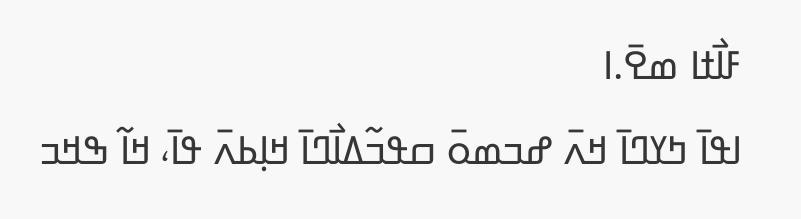ߓߊ߯ߙߊ ߘߐ߫.ߊ
ߊߟߊ߫ ߤߌߣߊ߫ ߞߍ߫ ߝߏߘߋ߫ ߛߟߏ߬ߡߊ߯ߣߊ߫ ߞߊ߲ߕߍ߫ ߟߊ߫، ߞߊ߬ ߒߞߏ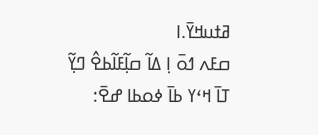ߥߙߎߞߌ߫.ߊ
ߛߓߍ ߗߋ߫ ߊ߲ ߡߊ߬ ߛߊ߲߬ߓߊ߬ߕߐ߮ ߣߌ߲߬ ߠߊ߫ ߞߵߌ ߕߊ߫ ߦߋߕߊ ߝߐ߫: